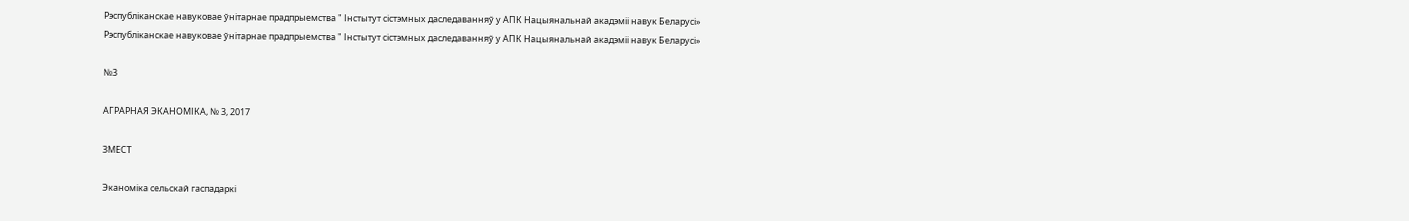Рэспубліканскае навуковае ўнітарнае прадпрыемства " Інстытут сістэмных даследаванняў у АПК Нацыянальнай акадэміі навук Беларусі»
Рэспубліканскае навуковае ўнітарнае прадпрыемства " Інстытут сістэмных даследаванняў у АПК Нацыянальнай акадэміі навук Беларусі»

№3

АГРАРНАЯ ЭКАНОМІКА, № 3, 2017

ЗМЕСТ

Эканоміка сельскай гаспадаркі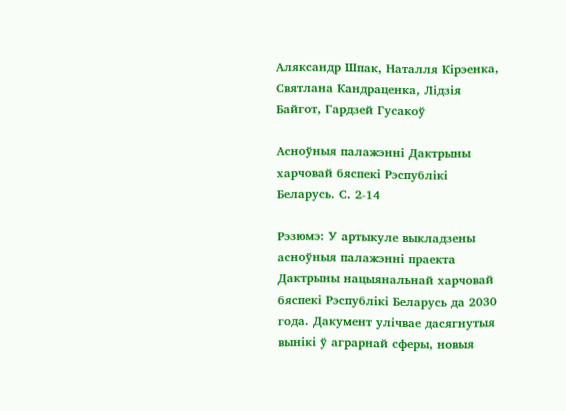Аляксандр Шпак, Наталля Кірэенка, Святлана Кандраценка, Лідзія Байгот, Гардзей Гусакоў

Асноўныя палажэнні Дактрыны харчовай бяспекі Рэспублікі Беларусь. С. 2-14

Рэзюмэ: У артыкуле выкладзены асноўныя палажэнні праекта Дактрыны нацыянальнай харчовай бяспекі Рэспублікі Беларусь да 2030 года. Дакумент улічвае дасягнутыя вынікі ў аграрнай сферы, новыя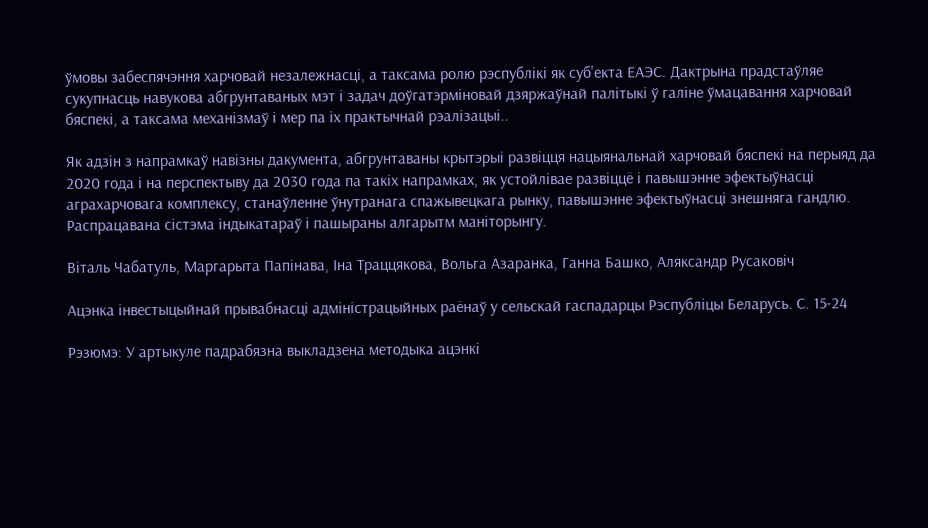ўмовы забеспячэння харчовай незалежнасці, а таксама ролю рэспублікі як суб'екта ЕАЭС. Дактрына прадстаўляе сукупнасць навукова абгрунтаваных мэт і задач доўгатэрміновай дзяржаўнай палітыкі ў галіне ўмацавання харчовай бяспекі, а таксама механізмаў і мер па іх практычнай рэалізацыі..

Як адзін з напрамкаў навізны дакумента, абгрунтаваны крытэрыі развіцця нацыянальнай харчовай бяспекі на перыяд да 2020 года і на перспектыву да 2030 года па такіх напрамках, як устойлівае развіццё і павышэнне эфектыўнасці аграхарчовага комплексу, станаўленне ўнутранага спажывецкага рынку, павышэнне эфектыўнасці знешняга гандлю. Распрацавана сістэма індыкатараў і пашыраны алгарытм маніторынгу.

Віталь Чабатуль, Маргарыта Папінава, Іна Траццякова, Вольга Азаранка, Ганна Башко, Аляксандр Русаковіч

Ацэнка інвестыцыйнай прывабнасці адміністрацыйных раёнаў у сельскай гаспадарцы Рэспубліцы Беларусь. С. 15-24

Рэзюмэ: У артыкуле падрабязна выкладзена методыка ацэнкі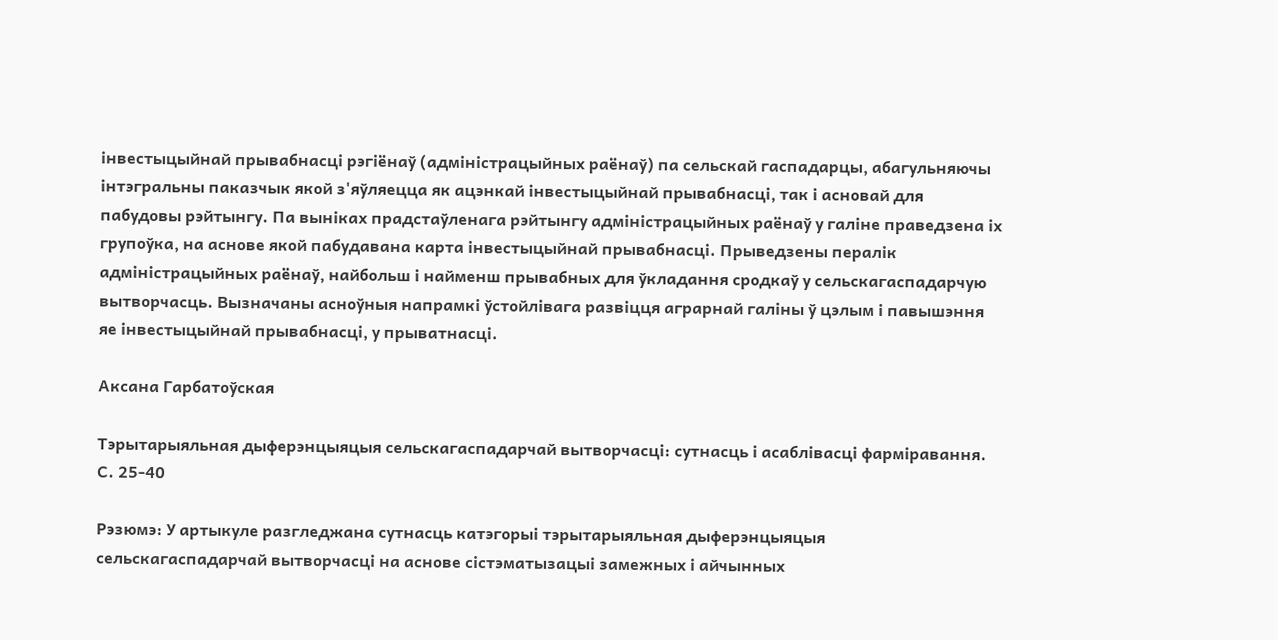інвестыцыйнай прывабнасці рэгіёнаў (адміністрацыйных раёнаў) па сельскай гаспадарцы, абагульняючы інтэгральны паказчык якой з'яўляецца як ацэнкай інвестыцыйнай прывабнасці, так і асновай для пабудовы рэйтынгу. Па выніках прадстаўленага рэйтынгу адміністрацыйных раёнаў у галіне праведзена іх групоўка, на аснове якой пабудавана карта інвестыцыйнай прывабнасці. Прыведзены пералік адміністрацыйных раёнаў, найбольш і найменш прывабных для ўкладання сродкаў у сельскагаспадарчую вытворчасць. Вызначаны асноўныя напрамкі ўстойлівага развіцця аграрнай галіны ў цэлым і павышэння яе інвестыцыйнай прывабнасці, у прыватнасці.

Аксана Гарбатоўская

Тэрытарыяльная дыферэнцыяцыя сельскагаспадарчай вытворчасці: сутнасць і асаблівасці фарміравання. С. 25-40

Рэзюмэ: У артыкуле разгледжана сутнасць катэгорыі тэрытарыяльная дыферэнцыяцыя сельскагаспадарчай вытворчасці на аснове сістэматызацыі замежных і айчынных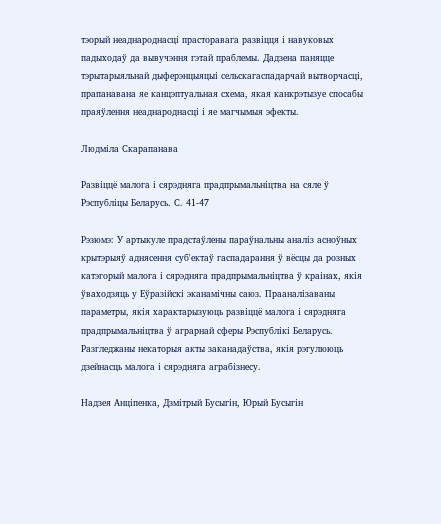тэорый неаднароднасці прасторавага развіцця і навуковых падыходаў да вывучэння гэтай праблемы. Дадзена паняцце тэрытарыяльнай дыферэнцыяцыі сельскагаспадарчай вытворчасці, прапанавана яе канцэптуальная схема, якая канкрэтызуе спосабы праяўлення неаднароднасці і яе магчымыя эфекты.

Людміла Скарапанава

Развіццё малога і сярэдняга прадпрымальніцтва на сяле ў Рэспубліцы Беларусь. С. 41-47

Рэзюмэ: У артыкуле прадстаўлены параўнальны аналіз асноўных крытэрыяў аднясення суб'ектаў гаспадарання ў вёсцы да розных катэгорый малога і сярэдняга прадпрымальніцтва ў краінах, якія ўваходзяць у Еўразійскі эканамічны саюз. Прааналізаваны параметры, якія характарызуюць развіццё малога і сярэдняга прадпрымальніцтва ў аграрнай сферы Рэспублікі Беларусь. Разгледжаны некаторыя акты заканадаўства, якія рэгулююць дзейнасць малога і сярэдняга аграбізнесу.

Надзея Анціпенка, Дзмітрый Бусыгін, Юрый Бусыгін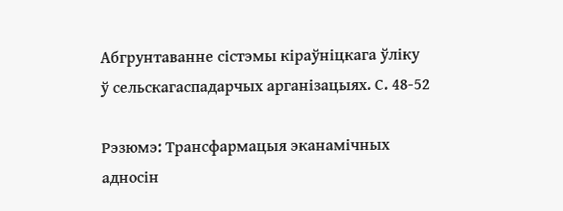Абгрунтаванне сістэмы кіраўніцкага ўліку ў сельскагаспадарчых арганізацыях. С. 48-52

Рэзюмэ: Трансфармацыя эканамічных адносін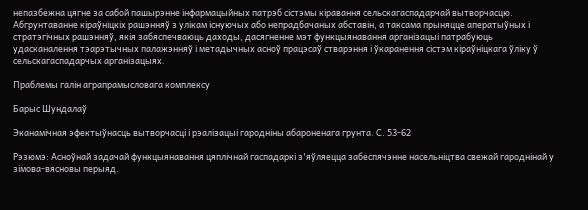непазбежна цягне за сабой пашырэнне інфармацыйных патрэб сістэмы кіравання сельскагаспадарчай вытворчасцю. Абгрунтаванне кіраўніцкіх рашэнняў з улікам існуючых або непрадбачаных абставін, а таксама прыняцце аператыўных і стратэгічных рашэнняў, якія забяспечваюць даходы, дасягненне мэт функцыянавання арганізацыі патрабуюць удасканалення тэарэтычных палажэнняў і метадычных асноў працэсаў стварэння і ўкаранення сістэм кіраўніцкага ўліку ў сельскагаспадарчых арганізацыях.

Праблемы галін аграпрамысловага комплексу

Барыс Шундалаў

Эканамічная эфектыўнасць вытворчасці і рэалізацыі гародніны абароненага грунта. С. 53-62

Рэзюмэ: Асноўнай задачай функцыянавання цяплічнай гаспадаркі з'яўляецца забеспячэнне насельніцтва свежай гароднінай у зімова-вясновы перыяд.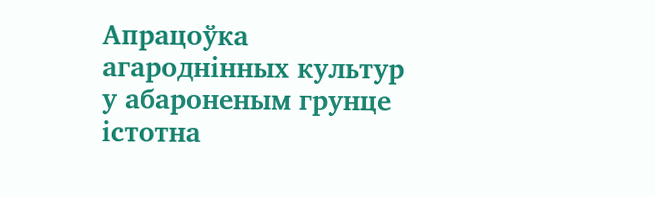Апрацоўка агароднінных культур у абароненым грунце істотна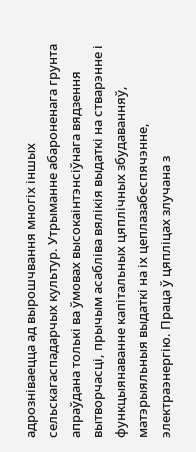адрозніваецца ад вырошчвання многіх іншых сельскагаспадарчых культур. Утрыманне абароненага грунта апраўдана толькі ва ўмовах высокаінтэнсіўнага вядзення вытворчасці, прычым асабліва вялікія выдаткі на стварэнне і функцыянаванне капітальных цяплічных збудаванняў, матэрыяльныя выдаткі на іх цеплазабеспячэнне, электраэнергію. Праца ў цяпліцах злучана з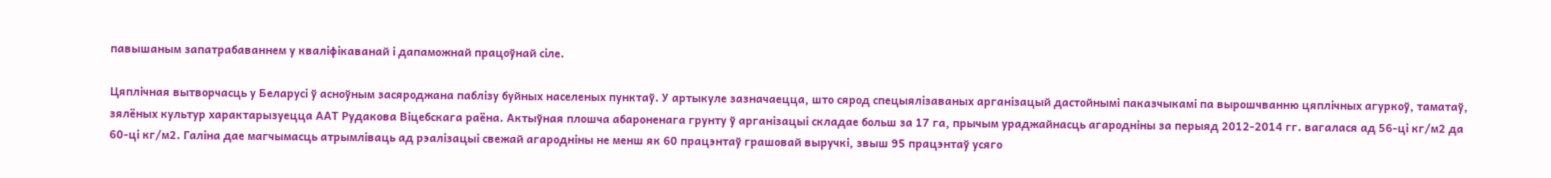павышаным запатрабаваннем у кваліфікаванай і дапаможнай працоўнай сіле.

Цяплічная вытворчасць у Беларусі ў асноўным засяроджана паблізу буйных населеных пунктаў. У артыкуле зазначаецца, што сярод спецыялізаваных арганізацый дастойнымі паказчыкамі па вырошчванню цяплічных агуркоў, таматаў, зялёных культур характарызуецца ААТ Рудакова Віцебскага раёна. Актыўная плошча абароненага грунту ў арганізацыі складае больш за 17 га, прычым ураджайнасць агародніны за перыяд 2012-2014 гг. вагалася ад 56-ці кг/м2 да 60-ці кг/м2. Галіна дае магчымасць атрымліваць ад рэалізацыі свежай агародніны не менш як 60 працэнтаў грашовай выручкі, звыш 95 працэнтаў усяго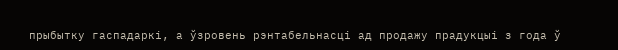прыбытку гаспадаркі, а ўзровень рэнтабельнасці ад продажу прадукцыі з года ў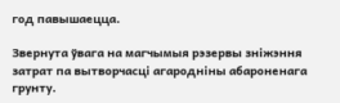год павышаецца.

Звернута ўвага на магчымыя рэзервы зніжэння затрат па вытворчасці агародніны абароненага грунту.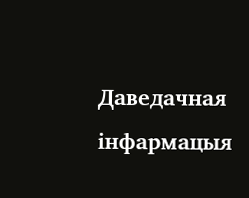Даведачная інфармацыя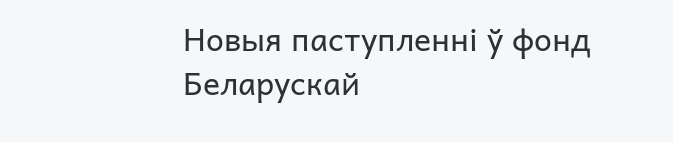Новыя паступленні ў фонд Беларускай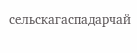сельскагаспадарчай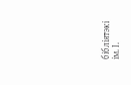бібліятэкі ім. І.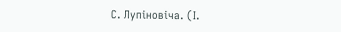С. Лупіновіча. (І.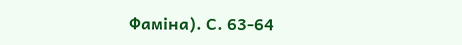Фаміна). С. 63-64